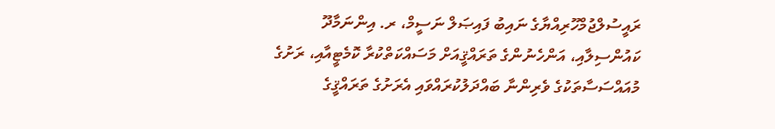ރައީސުލްޖުމްހޫރިއްޔާގެ ނައިބު ފައިޞަލް ނަސީމް، ރ. އިންނަމާދޫ ކައުންސިލާއި، އަންހެނުންގެ ތަރައްޤީއަށް މަސައްކަތްކުރާ ކޮމެޓީއާއި، ރަށުގެ މުއައްސަސާތަކުގެ ވެރިންނާ ބައްދަލުކުރައްވައި އެރަށުގެ ތަރައްޤީގެ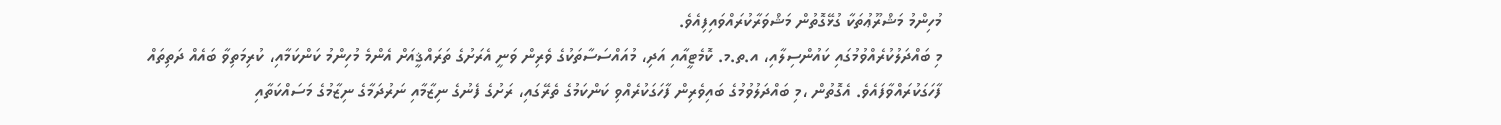މުހިންމު މަޝްރޫޢުތަކާ ގުޅޭގޮތުން މަޝްވަރާކުރައްވައިފިއެވެ.
މި ބައްދަލުކުރެއްވުމުގައި ކައުންސިލާއި، އ.ތ.މ. ކޮމެޓީއާއި އަދި، މުއައްސަސާތަކުގެ ވެރިން ވަނީ އެރަށުގެ ތަރައްޤީއަށް އެންމެ މުހިންމު ކަންކަމާއި، ކުރިމަތިވާ ބައެއް ދަތިތައް ފާހަގަކުރައްވާފައެވެ. އެގޮތުން ،މި ބައްދަލުވުމުގެ ބައިވެރިން ފާހަގަކުރެއްވި ކަންކަމުގެ ތެރޭގައި، ރަށުގެ ފެނުގެ ނިޒާމާއި ނަރުދަމާގެ ނިޒާމުގެ މަސައްކަތާއި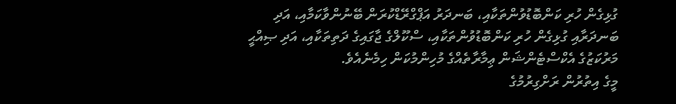ގުޅިގެން ހުރި ކަންބޮޑުވުންތަކާއި، ބަނދަރު އަޕްގްރޭޑްކުރަން ބޭނުންވާކަމާއި، އަދި ބަނދަރާއި ގުޅިގެން ހުރި ކަންބޮޑުވުންތަކާއި، ސްކޫލްގެ ޖާގައިގެ ދަތިތަކާއި، އަދި ޞިއްޙީ މަރުކަޒުގެ އެކްސްޓެންޝަން ޢިމާރާތެއްގެ މުހިންމުކަން ހިމެނެއެވެ.
މީގެ އިތުރުން ރަށްގިރުމުގެ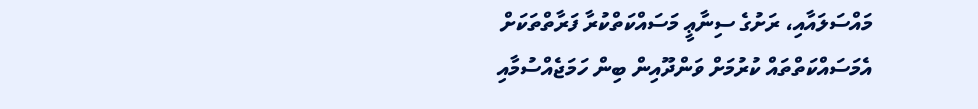މައްސަލައާއި، ރަށުގެ ސިނާޢީ މަސައްކަތްކުރާ ފަރާތްތަކަށް އެމަސައްކަތްތައް ކުރުމަށް ވަންދޫއިން ބިން ހަމަޖެއްސުމާއި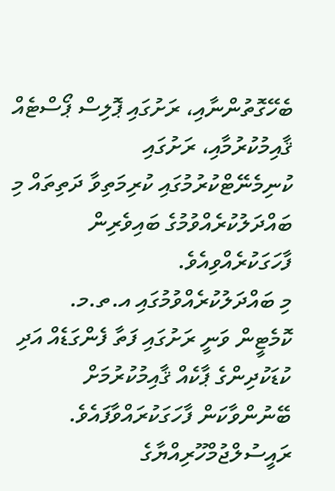ބެހޭގޮތުންނާއި، ރަށުގައި ޕޮލިސް ޕޯސްޓެއް ޤާއިމުކުރުމާއި، ރަށުގައި ކުނިމެނޭޓްކުރުމުގައި ކުރިމަތިވާ ދަތިތައް މި ބައްދަލުކުރެއްވުމުގެ ބައިވެރިން ފާހަގަކުރެއްވިއެވެ.
މި ބައްދަލުކުރެއްވުމުގައި އ.ތ.މ. ކޮމެޓީން ވަނީ ރަށުގައި ފަތާ ފެންގަޑެއް އަދި ކުޑަކުދިންގެ ޕާކެއް ޤާއިމުކުރުމަށް ބޭނުންވާކަން ފާހަގަކުރައްވާފައެވެ.
ރައީސުލްޖުމްހޫރިއްޔާގެ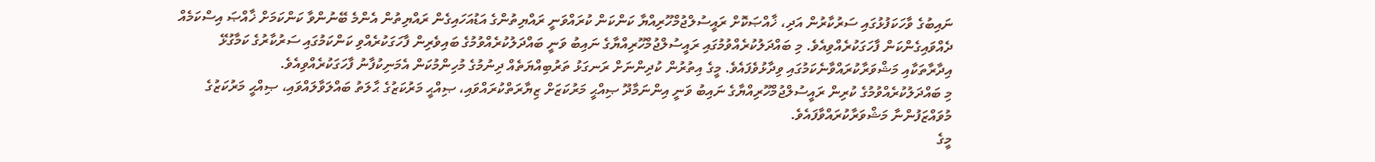ނައިބުގެ ވާހަކަފުޅުގައި ސަރުކާރުން އަދި، ޚާއްޞަކޮށް ރައީސުލްޖުމްހޫރިއްޔާ ކަންކަން ކުރައްވަނީ ރައްޔިތުންގެ އަޑުއަހައިގެން ރައްޔިތުން އެންމެ ބޭނުންވާ ކަންކަމަށް ޚާއްޞަ އިސްކަމެއް ދެއްވައިގެންކަން ފާހަގަކުރެއްވިއެވެ. މި ބައްދަލުކުރެއްވުމުގައި ރައީސުލްޖުމްހޫރިއްޔާގެ ނައިބު ވަނީ ބައްދަލުކުރެއްވުމުގެ ބައިވެރިން ފާހަގަކުރެއްވި ކަންކަމުގައި ސަރުކާރުގެ ކަމާގުޅޭ އިދާރާތަކާއި މަޝްވަރާކުރައްވާނެކަމުގައި ވިދާޅުވެފައެވެ. މީގެ އިތުރުން ކުދިންނަށް ރަނގަޅު ތަރުބިއްޔަތެއް ދިނުމުގެ މުހިންމުކަން އެމަނިކުފާނު ފާހަގަކުރެއްވިއެވެ.
މި ބައްދަލުކުރެއްވުމުގެ ކުރިން ރައީސުލްޖުމްހޫރިއްޔާގެ ނައިބު ވަނީ އިންނަމާދޫ ޞިއްޙީ މަރުކަޒަށް ޒިޔާރަތްކުރައްވައި، ޞިއްޙީ މަރުކަޒުގެ ޙާލަތު ބައްލަވާލައްވައި، ޞިއްޙީ މަރުކަޒުގެ މުވައްޒަފުންނާ މަޝްވަރާކުރައްވާފައެވެ.
މީގެ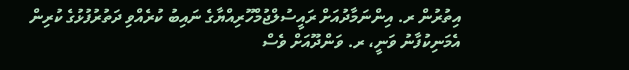އިތުރުން ރ. އިންނަމާދުއަށް ރައީސުލްޖުމްހޫރިއްޔާގެ ނައިބު ކުރެއްވި ދަތުރުފުޅުގެ ކުރިން އެމަނިކުފާނު ވަނީ، ރ. ވަންދޫއަށް ވެސް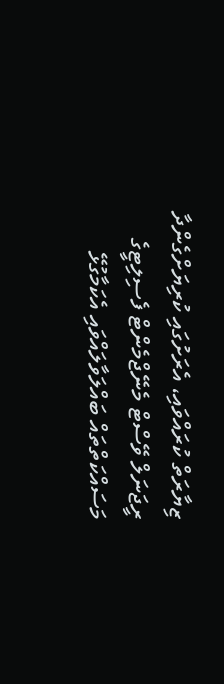ޒިޔާރަތް ކުރައްވައި، އެރަށުގައި ކުރިޔަށްގެންދާ ރީޖަނަލް ވޭސްޓް މެނޭޖްމެންޓް ފެސިލިޓީގެ މަސައްކަތްތައް ބައްލަވާލައްވައި އެކަމާގުޅޭ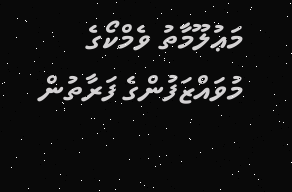މަޢުލޫމާތު ވެމްކޯގެ މުވައްޒަފުންގެ ފަރާތުން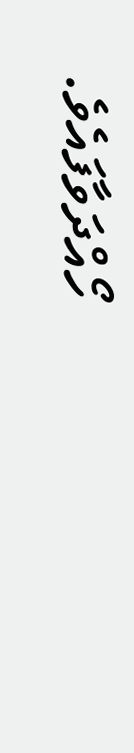ހޯއްދަވާފައެވެ.